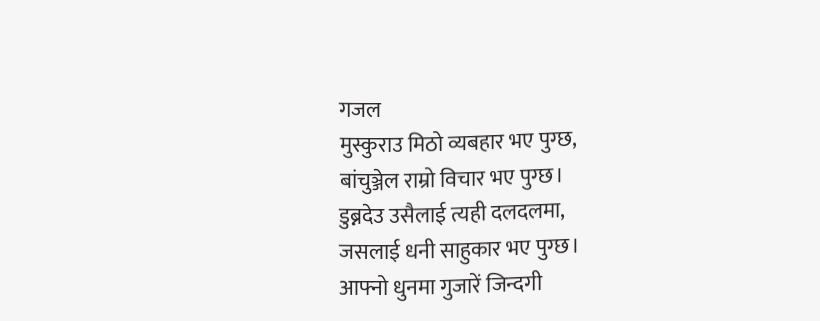गजल
मुस्कुराउ मिठो व्यबहार भए पुग्छ,
बांचुञ्जेल राम्रो विचार भए पुग्छ।
डुब्नदेउ उसैलाई त्यही दलदलमा,
जसलाई धनी साहुकार भए पुग्छ।
आफ्नो धुनमा गुजारें जिन्दगी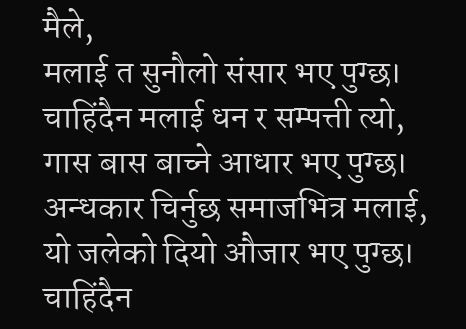मैले,
मलाई त सुनौलो संसार भए पुग्छ।
चाहिंदैन मलाई धन र सम्पत्ती त्यो,
गास बास बाच्ने आधार भए पुग्छ।
अन्धकार चिर्नुछ समाजभित्र मलाई,
यो जलेको दियो औजार भए पुग्छ।
चाहिंदैन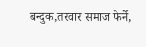बन्दुक,तरवार समाज फेर्ने,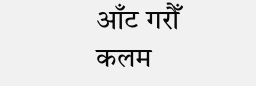आँट गरौँ कलम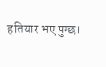हतियार भए पुग्छ।